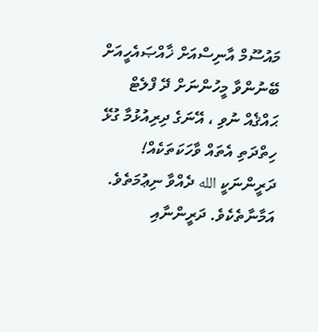މައުސޫމް އާނިސްއަށް ޚާއްޞައެހީއަށް ބޭނުންވާ މީހުންނަށް ދޭ ފްލެޓް ޙައްޤެއް ނުވި ، އޭނަގެ ދިރިއުޅުމާ ގުޅޭ ހިތްދަތި އެތައް ވާހަކަތަކެއް!
ދަރީންނަކީ الله ދެއްވާ ނިޢުމަތެވެ. އަމާނާތެކެވެ. ދަރީންނާއި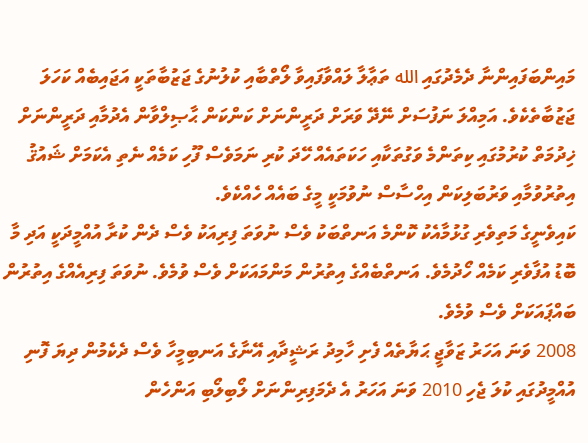މައިންބަފައިންނާ ދެމެދުގައި الله ތަޢާލާ ލައްވާފައިވާ ލޯތްބާއި ކުލުނުގެ ޖަޒުބާތަކީ އަޖައިބެއް ކަހަލަ ޖަޒުބާތެކެވެ. އަމިއްލަ ނަފުސަށް ނޭދޭ ވަރަށް ދަރީންނަށް ކަންކަން ޙާޞިލްވާން އެދުމާއި ދަރީންނަށް ޚިދުމަތް ކުރުމުގައި ކިތަންމެ ވަގުތަކާއި ހަކަތައެއް ހޭދަ ކުރި ނަމަވެސް ފޫހި ކަމެއް ނެތި އެކަމަށް ޝައުޤު އިތުރުވުމާއި ވަރުބަލިކަން އިހްސާސް ނުވުމަކީ މީގެ ބައެއް ހެއްކެވެ.
ކައިވެނީގެ މަތިވެރި ގުޅުމާއެކު ކޮންމެ އަނތްބަކު ވެސް ނުވަތަ ފިރިއަކު ވެސް ދެން ކުރާ އުއްމީދަކީ އަދި މާ ބޮޑު އުފާވެރި ކަމެއް ހޯދުމެވެ. އަނތްބެއްގެ އިތުރުން މަންމައަކަށް ވެސް ވުމެވެ. ނުވަތަ ފިރިއެއްގެ އިތުރުން ބައްޕައަކަށް ވެސް ވުމެވެ.
2008 ވަނަ އަހަރު ޒަވާޖީ ޙަޔާތެއް ފެށި ހާމިދު ރަޝީދާއި އޭނާގެ އަނބިމީހާ ވެސް ދެކެމުން ދިޔަ ފޮނި އުއްމީދުގައި ކުލަ ޖެހި 2010 ވަނަ އަހަރު އެ ދެމަފިރިންނަށް ލޯބިލޯބި އަންހެން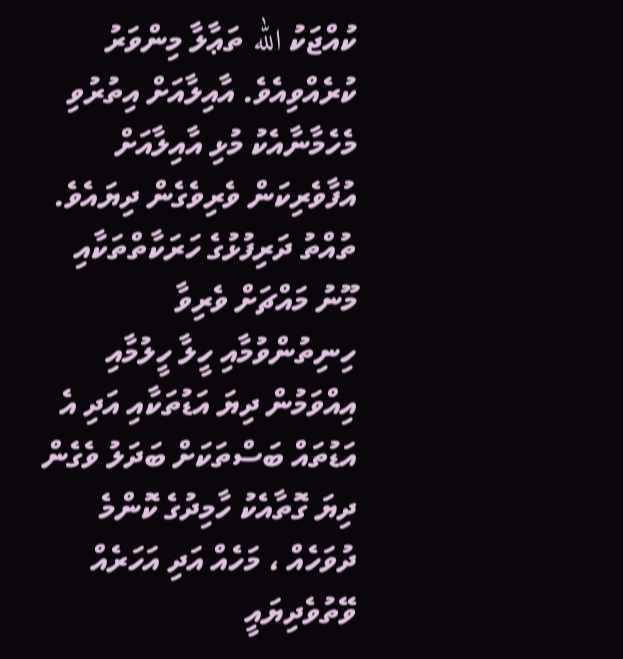ކުއްޖަކު الله ތަޢާލާ މިންވަރު ކުރެއްވިއެވެ. އާއިލާއަށް އިތުރުވި މެހެމާނާއެކު މުޅި އާއިލާއަށް އުފާވެރިކަން ވެރިވެގެން ދިޔައެވެ. ތުއްތު ދަރިފުޅުގެ ހަރަކާތްތަކާއި މޫނު މައްޗަށް ވެރިވާ ހިނިތުންވުމާއި ހީލާ ހީލުމާއި އިއްވަމުން ދިޔަ އަޑުތަކާއި އަދި އެ އަޑުތައް ބަސްތަކަށް ބަދަލު ވެގެން ދިޔަ ގޮތާއެކު ހާމިދުގެ ކޮންމެ ދުވަހެއް ، މަހެއް އަދި އަހަރެއް ވޭތުވެދިޔައީ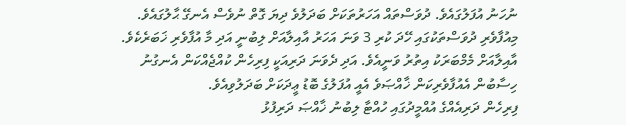ނުހަނު އުފަލުގައެވެ. ދުވަސްތައް އަހަރުތަކަށް ބަދަލުވެ ދިޔަ ގޮތް ނުވެސް އެނގޭ ޙާލުގައެވެ. މިއުފާވެރި ދުވަސްތަކުގައި ހޭދަ ކުރި 3 ވަނަ އަހަރު އާއިލާއަށް ލިބުނީ އަދި މާ އުފާވެރި ޚަބަރެކެވެ. އާއިލާއަށް މެމްބަރަކު އިތުރު ވަނީއެވެ. އަދި ދެވަނަ ދަރިއަކީ ފިރިހެން ކުއްޖެއްކަން އެނގުނު ހިސާބުން އެއުފާވެރިކަން ޚާއްޞަވެ އެއީ އުފަލުގެ ބޮޑު ޢީދަކަށް ބަދަލުވިއެވެ.
ފިރިހެން ދަރިއެއްގެ އުއްމީދުގައި ހުއްޓާ ލިބުނު ޚާއްޞަ ދަރިފުޅު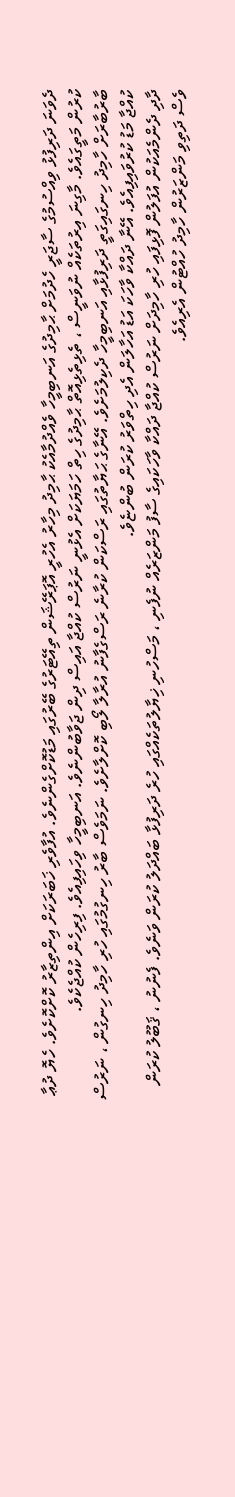ދެވަނަ ދަރިފުޅު ވިއްސުމުގެ ސާޖަރީ ހެދުމަށް ޙާމިދުގެ އަނބިމީހާ ވެއްދުމާއެކު ޙާމިދު މިހާރު އެހުރީ އޮޕަރޭޝަން ތިއޭޓަރުގެ ބޭރުގައި މަޑުކޮށްގެންނެވެ. އުފާވެރި ޚަބަރަކަށް އިންތިޒާރު ކޮށްކޮށެވެ. ހެޔޮ ދުޢާ ކުރުން މަތީގައެވެ. މާގިނަ އިރުތަކެއް ނުވަނީސް ، ތެޅިތެޅިއޮތް ޙާމިދުގެ ހިތް ހަމަޔަކަށް އެޅުނީ ނަރުސް ކުއްޖާ އައިސް ދިން ޖަވާބުންނެވެ. އަނބިމީހާ ވިހައިފިއެވެ. ފިރިހެން ކުއްޖެކެވެ.
ބާރުބާރަށް ހާމިދު ހިނގައިގަތީ ދަރިފުޅާއި އަނބިމީހާ ދެކިލުމަށެވެ. އޭނާގެ ޙަޔާތުގައި ރަސްކަން ކުރާނެ ރަސްގެފާނު އުރާލާ ލޯބި ކޮށްލާށެވެ. ނަމަވެސް ބާރު ހިނގުމުގައި ހުރި ހާމިދު ހިނގުން ، ނަރުސް ކުއްޖާ މަޑު ކުރުވައިފިއެވެ. އޭނާ ދައްކާ ވާހަކަ އަޑު އަހާލަން އެދި ހިތްވަރު ކުރަން ބުންޏެވެ.
ދާދި ދެންމެއަކުން އުފަލުން ފޮޅިފައި ހުރި ހާމިދަށް ނަރުސް ކުއްޖާ ދައްކާ ވާހަކައިގެ ސާފު މަންޒަރެއް ނުފެނި ، މަސްހުނި ޚިޔާލުތަކެއްގައި ހުރެ ދަރިފުޅާ ބައްދަލު ކުރަން ވަނެވެ. ފެނުނު ، ޤަބޫލު ކުރަން ވެސް ދަތިވި މަންޒަރުން ހާމިދު ހުއްޓުން އެރިއެވެ.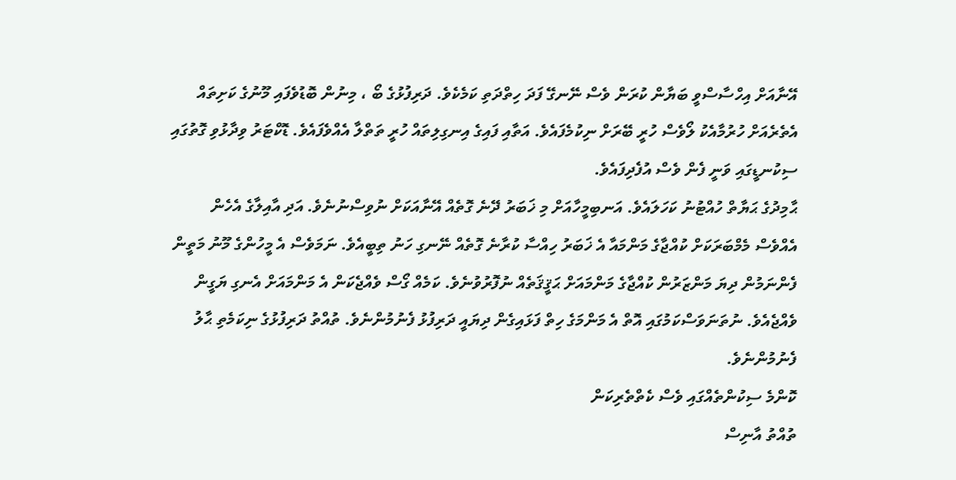އޭނާއަށް އިހްސާސްވީ ބަޔާން ކުރަން ވެސް ނޭނގޭ ފަދަ ހިތްދަތި ކަމެކެވެ. ދަރިފުޅުގެ ބޯ ، މިނުން ބޮޑުވެފައި މޫނުގެ ކަށިތައް އެތެރެއަށް ހުރުމާއެކު ލޯވެސް ހުރީ ބޭރަށް ނިކުމެފައެވެ. އަތާއި ފައިގެ އިނގިލިތައް ހުރީ ތަތްލާ އެއްވެފައެވެ. ޑޮކްޓަރު ވިދާޅުވި ގޮތުގައި ސިކުނޑީގައި ވަނީ ފެން ވެސް އުފެދިފައެވެ.
ޙާމިދުގެ ޙަޔާތް ހުއްޓުނު ކަހަލައެވެ. އަނބިމީހާއަށް މި ޚަބަރު ދޭނެ ގޮތެއް އޭނާއަކަށް ނުވިސްނުނެވެ. އަދި އާއިލާގެ އެހެން އެއްވެސް މެމްބަރަކަށް ކުއްޖާގެ މަންމައާ އެ ޚަބަރު ހިއްސާ ކުރާނެ ގޮތެއް ނޭނގި ހަނު ތިބީއެވެ. ނަމަވެސް އެ މީހުންގެ މޫނު މަތީން ފެންނަމުން ދިޔަ މަންޒަރުން ކުއްޖާގެ މަންމައަށް ޙަޤީޤަތެއް ނުފޮރުވުނެވެ. ކަމެއް ގޯސް ވެއްޖެކަން އެ މަންމައަށް އެނގި ޔަގީން ވެއްޖެއެވެ. ނުތަނަވަސްކަމުގައި އޮތް އެ މަންމަގެ ހިތް ފަޅައިގެން ދިޔައީ ދަރިފުޅު ފެނުމުންނެވެ. ތުއްތު ދަރިފުޅުގެ ނިކަމެތި ޙާލު ފެނުމުންނެވެ.
ކޮންމެ ސިކުންތެއްގައި ވެސް ކެތްތެރިކަން
ތުއްތު އާނިސް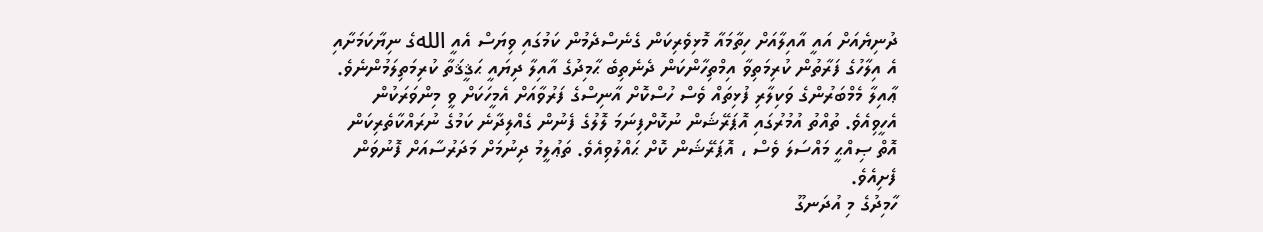ދުނިޔެއަށް އައީ އާއިލާއަށް ހިތާމައާ މޮޅިވެރިކަން ގެނެސްދެމުން ކަމުގައި ވިޔަސް އެއީ اللهގެ ނިޔާކަމަށާއި އެ އިލާހުގެ ފަރާތުން ކުރިމަތިވާ އިމްތިހާންކަން ދެނެތިބެ ޙާމިދުގެ އާއިލާ ދިޔައީ ޙަޤީޤަތާ ކުރިމަތިލަމުންނެވެ. ޢާއިލާ މެމްބަރުންގެ ވަކިލާރި ފުޅިތައް ވެސް ހުސްކޮށް އާނިސްގެ ފަރުވާއަށް އެމީހަކަށް ވީ މިންވަރަކުން އެހީވިއެވެ. ތުއްތު އުމުރުގައި އޮޕަރޭޝަން ނުކޮށްފިނަމަ ލޮލުގެ ފެނުން ގެއްލިދާނެ ކަމުގެ ނުރައްކާތެރިކަން އޮތް ޞިއްޙީ މައްސަލަ ވެސް ، އޮޕަރޭޝަން ކޮށް ޙައްލުވިއެވެ. ތަޢުލީމު ދިނުމަށް މަދަރުސާއަށް ފޮނުވަން ފެށިއެވެ.
ހާމިދުގެ މި އުދަނގޫ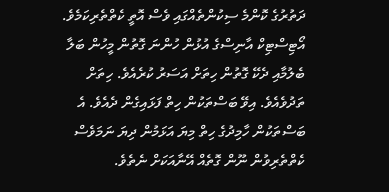ދަތުރުގެ ކޮންމެ ސިކުންތެއްގައި ވެސް އޮތީ ކެތްތެރިކަމެވެ. އޯޓިސްޓިކް އާނިސްގެ އުޅުން ހުންނަ ގޮތުން މީހުން ބަލާ ބެލުމާއި ދެކޭ ގޮތުން ހިތަށް އަސަރު ކުރެއެވެ. ހިތަށް ތަދުވެއެވެ. އިވޭ ބަސްތަކުން ހިތް ފަޅައިގެން ދެއެވެ. އެ ބަސްތަކުން ހާމިދުގެ ހިތް މިޔަ އަޅަމުން ދިޔަ ނަމަވެސް ކެތްތެރިވުން ނޫން ގޮތެއް އޭނާއަކަށް ނެތެވެ.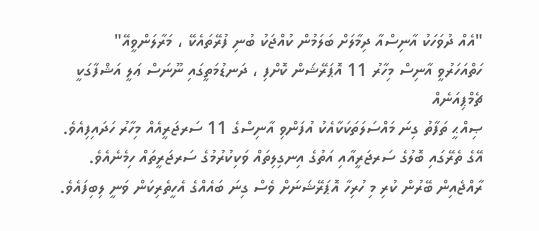"އެއް ދުވަހަކު އާނިސްއާ ދިމާލަށް ބަލަމުން ކުއްޖަކު ބުނި ފުރޭތައެކޭ ، މަރާލަންވީއޭ"
ހަތްއަހަރުވީ އާނިސް މިހާރު 11 އޮޕަރޭޝަން ކޮށްފި ، ދަނޑުމަތީގައި ނޫނަސް ޢަލީ އަޝްފާގަކީ ޗެމްޕިއަނެއް
ޞިއްޙީ ތަފާތު ގިނަ މައްސަލަތަކަކާއެކު އުފަންވި އާނިސްގެ 11 ސަރޖަރީއެއް މިހާރު ހަދައިފިއެވެ. އޭގެ ތެރޭގައި ބޮލުގެ ސަރޖަރީއާއި އަތުގެ އިނގިލިތައް ވަކިކުރުމުގެ ސަރޖަރީތައް ހިމެނެއެވެ. ރާއްޖެއިން ބޭރުން ކުރި މި ހުރިހާ އޮޕަރޭޝަނަށް ވެސް ގިނަ ބައެއްގެ އެހީތެރިކަން ވަނީ ލިބިފައެވެ.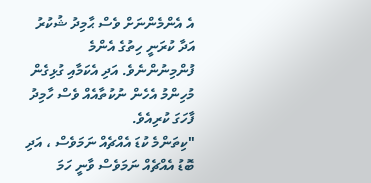އެ އެންމެންނަށް ވެސް ޙާމިދު ޝުކުރު އަދާ ކުރަނީ ހިތުގެ އެންމެ ފުންމިނުންނެވެ. އަދި އެކަމާއި ގުޅިގެން މުހިންމު އެހެން ނުކުތާއެއް ވެސް ހާމިދު ފާހަގަ ކުރިއެވެ.
"ކިތަންމެ ކުޑަ އެއްޗެއް ނަމަވެސް ، އަދި ބޮޑު އެއްޗެއް ނަމަވެސް ވާނީ ހަމަ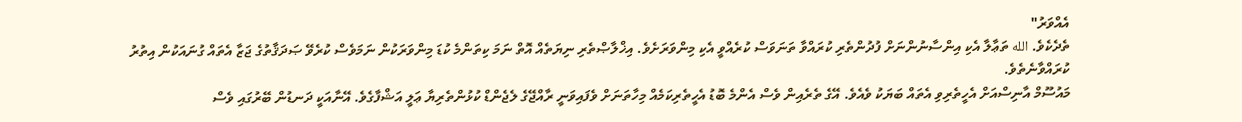އެއްވަރު"
ތެދެކެވެ. الله ތަޢާލާ އެކި އިންސާނުންނަށް ފުދުންތެރި ކުރައްވާ ތަނަވަސް ކުރެއްވީ އެކި މިންވަރަށެވެ. އިޚްލާޞްތެރި ނިޔަތެއް އޮތް ނަމަ ކިތަންމެ ކުޑަ މިންވަރަކުން ނަމަވެސް ކުރެވޭ ޞަދަޤާތުގެ ޖަޒާ އެތައް ގުނައަކުން އިތުރު ކުރައްވާނެތެވެ.
މައުސޫމް އާނިސްއަށް އެހީތެރިވި އެތައް ބަޔަކު ވެއެވެ. އޭގެ ތެރެއިން ވެސް އެންމެ ބޮޑު އެހީތެރިކަމެއް މިހާތަނަށް ވެފައިވަނީ ރާއްޖޭގެ ލެޖެންޑް ކުޅުންތެރިޔާ ޢަލީ އަޝްފާގެވެ. އޭނާއަކީ ދަނޑުން ބޭރުގައި ވެސް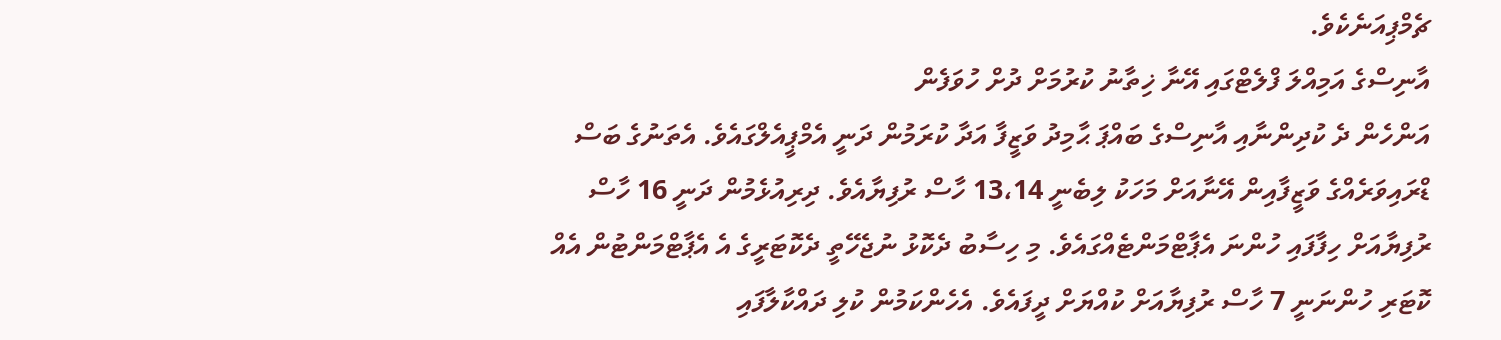ޗެމްޕިއަނެކެވެ.
އާނިސްގެ އަމިއްލަ ފްލެޓްގައި އޭނާ ޚިތާނު ކުރުމަށް ދުށް ހުވަފެން
އަންހެން ދެ ކުދިންނާއި އާނިސްގެ ބައްޕަ ޙާމިދު ވަޒީފާ އަދާ ކުރަމުން ދަނީ އެމްޕީއެލްގައެވެ. އެތަނުގެ ބަސް ޑްރައިވަރެއްގެ ވަޒީފާއިން އޭނާއަށް މަހަކު ލިބެނީ 13،14 ހާސް ރުފިޔާއެވެ. ދިރިއުޅެމުން ދަނީ 16 ހާސް ރުފިޔާއަށް ހިފާފައި ހުންނަ އެޕާޓްމަންޓެއްގައެވެ. މި ހިސާބު ދެކޮޅު ނުޖެހޭތީ ދެކޮޓަރީގެ އެ އެޕާޓްމަންޓުން އެއް ކޮޓަރި ހުންނަނީ 7 ހާސް ރުފިޔާއަށް ކުއްޔަށް ދީފައެވެ. އެހެންކަމުން ކުލި ދައްކާލާފައި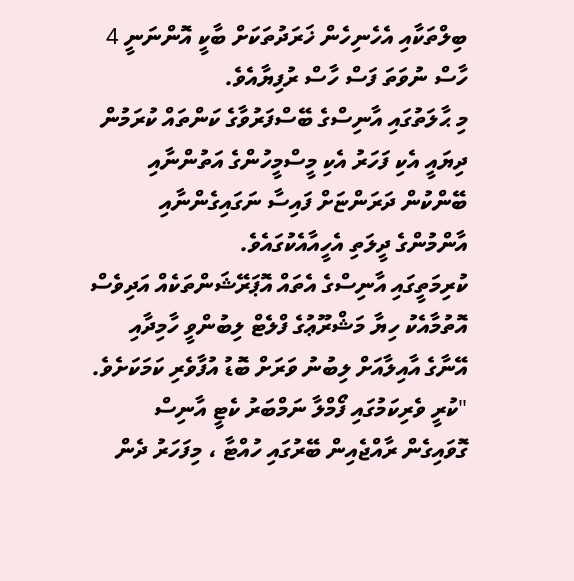ބިލްތަކާއި އެހެނިހެން ޚަރަދުތަކަށް ބާކީ އޮންނަނީ 4 ހާސް ނުވަތަ ފަސް ހާސް ރުފިޔާއެވެ.
މި ޙާލަތުގައި އާނިސްގެ ބޭސްފަރުވާގެ ކަންތައް ކުރަމުން ދިޔައީ އެކި ފަހަރު އެކި މީސްމީހުންގެ އަތުންނާއި ބޭންކުން ދަރަންޏަށް ފައިސާ ނަގައިގެންނާއި އާންމުންގެ ދީލަތި އެހީއާއެކުގައެވެ.
ކުރިމަތީގައި އާނިސްގެ އެތައް އޮޕަރޭޝަންތަކެއް އަދިވެސް އޮތުމާއެކު ހިޔާ މަޝްރޫޢުގެ ފްލެޓް ލިބުންވީ ހާމިދާއި އޭނާގެ އާއިލާއަށް ލިބުނު ވަރަށް ބޮޑު އުފާވެރި ކަމަކަށެވެ.
"ކުރީ ވެރިކަމުގައި ފޯމްލާ ނަމްބަރު ކެޓީ އާނިސް ގޮވައިގެން ރާއްޖެއިން ބޭރުގައި ހުއްޓާ ، މިފަހަރު ދެން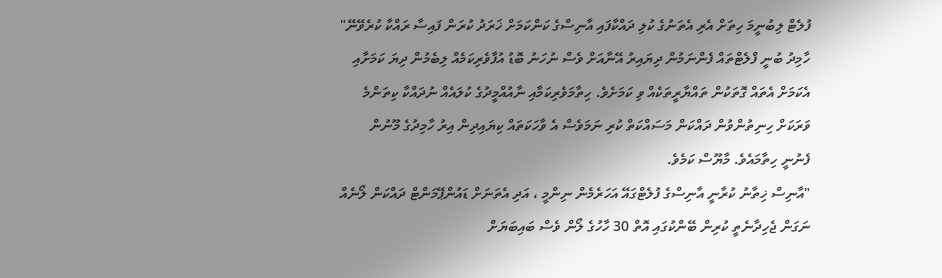ފުލެޓް ލިބުނީމަ ހިތަށް އެރި އެތަނުގެ ކުލި ދައްކާފައި އާނިސްގެ ކަންކަމަށް ޚަރަދު ކުރަން ފައިސާ ރައްކާ ކުރެވޭނޭ"
ހާމިދު ބުނީ ފްލެޓްތައް ފެންނަމުން ދިޔައިރު އޭނާއަށް ވެސް ނުހަނު ބޮޑު އުފާވެރިކަމެއް ލިބެމުން ދިޔަ ކަމަށާއި އެކަމަށް އެތައް ގޮތަކުން ތައްޔާރީތަކެއް ވި ކަމަށެވެ. ހިތާމަވެރިކަމާއި ނާއުއްމީދުގެ ކުލައެއް ނުދައްކާ ކިތަންމެ ވަރަކަށް ހިނިތުންވުން ދައްކަން މަސައްކަތް ކުރި ނަމަވެސް އެ ވާހަކަތައް ކިޔައިދިން އިރު ހާމިދުގެ މޫނުން ފެނުނީ ހިތާމައެވެ. މާޔޫސް ކަމެވެ.
"އާނިސް ޚިތާނު ކުރާނީ އާނިސްގެ ފުލެޓްގައޭ އަހަރެމެން ނިންމީ ، އަދި އެތަނަށް ޑައުންޕޭމަންޓް ދައްކަން ލޯނެއް ނަގަން ޖެހިދާނެތީ ކުރިން ބޭންކުގައި އޮތް 30 ހާހުގެ ލޯން ވެސް ބައިބަޔަށް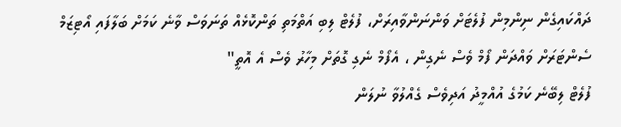ދައްކައިގެން ނިންމިން ފުލެޓަށް ވަންނަންވާއިރަށް، ފުލެޓް ލިބި އަތްމަތި ތަންކޮޅެއް ތަނަވަސް ވާނެ ކަމަށް ބަލާފައި އޯޓިޒަމް ސެންޓަރަށް ވައްދަން ފޯމް ވެސް ނެގިން ، އެފޯމް ނެގި ގޮތަށް މިހާރު ވެސް އެ އޮތީ"
ފުލެޓް ލިބޭނެ ކަމުގެ އުއްމީދު އަދިވެސް ގެއްލުވާ ނުލަން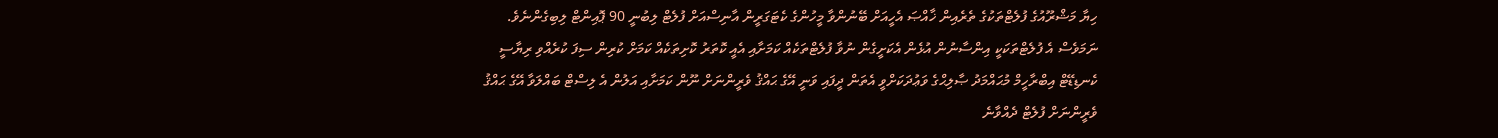ހިޔާ މަޝްރޫއުގެ ފުލެޓްތަކުގެ ތެރެއިން ޚާއްޞަ އެހީއަށް ބޭނުންވާ މީހުންގެ ކެޓަގަރީން އާނިސްއަށް ފުލެޓް ލިބުނީ 90 ޕޮއިންޓް ލިބިގެންނެވެ. ނަމަވެސް އެ ފުލެޓްތަކަކީ އިންސާނުން އުޅެން އެކަށީގެން ނުވާ ފުލެޓްތަކެއް ކަމަށާއި އެއީ ކޮތަރު ކޮށިތަކެއް ކަމަށް ކުރިން ސިފަ ކުރެއްވި ރިޔާސީ ކެނޑިޑޭޓް އިބްރާހީމް މުޙައްމަދު ޞާލިޙްގެ ވަޢުދަކަށްވީ އެތަން ދީފައި ވަނީ އޭގެ ޙައްޤު ވެރީންނަށް ނޫން ކަމަށާއި އަލުން އެ ލިސްޓް ބައްލަވާ އޭގެ ޙައްޤު ވެރީންނަށް ފުލެޓް ދެއްވާނެ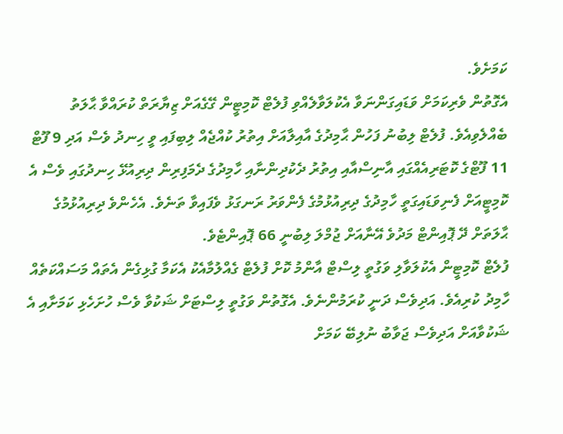ކަމަށެވެ.
އެގޮތުން ވެރިކަމަށް ވަޑައިގަންނަވާ އެކުލަވާލެއްވި ފުލެޓް ކޮމިޓީން ގޭގެއަށް ޒިޔާރަތް ކުރައްވާ ޙާލަތު ބެއްލެވިއެވެ. ފުލެޓް ލިބުނު ފަހުން ޙާމިދުގެ އާއިލާއަށް އިތުރު ކުއްޖެއް ލިބިފައި ވީ ހިނދު ވެސް އަދި 9 ފޫޓް 11 ފޫޓްގެ ކޮޓަރިއެއްގައި އާނިސްއާއި އިތުރު ދެކުދިންނާއި ހާމިދުގެ ދެމަފިރިން ދިރިއުޅޭ ހިނދުގައި ވެސް އެ ކޮމިޓީއަށް ފެނިވަޑައިގަތީ ހާމިދުގެ ދިރިއުޅުމުގެ ފެންވަރު ރަނގަޅު ވެފައިވާ ތަނެވެ. އެހެންވެ ދިރިއުޅުމުގެ ޙާލަތަށް ދޭ ޕޮއިންޓް މަދުވެ އޭނާއަށް ޖުމްލަ ލިބުނީ 66 ޕޮއިންޓެވެ.
ފުލެޓް ކޮމިޓީން އެކުލަވާލި ވަގުތީ ލިސްޓް އާންމު ކޮށް ފުލެޓް ގެއްލުމާއެކު އެކަމާ ގުޅިގެން އެތައް މަސައްކަތެއް ހާމިދު ކުރިއެވެ. އަދިވެސް ދަނީ ކުރަމުންނެވެ. އެގޮތުން ވަގުތީ ލިސްޓަށް ޝަކުވާ ވެސް ހުށަހެޅި ކަމަށާއި އެ ޝަކުވާއަށް އަދިވެސް ޖަވާބު ނުލިބޭ ކަމަށް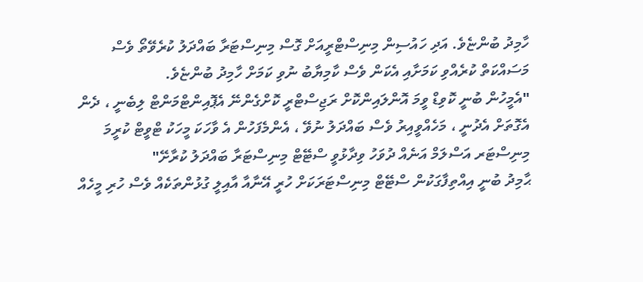ހާމިދު ބުންޏެވެ. އަދި ހައުސިން މިނިސްޓްރީއަށް ގޮސް މިނިސްޓަރާ ބައްދަލު ކުރެވޭތޯ ވެސް މަސައްކަތް ކުރެއްވި ކަމަށާއި އެކަން ވެސް ކާމިޔާބު ނުވި ކަމަށް ހާމިދު ބުންޏެވެ.
"އެމީހުން ބުނީ ކޮވިޑް ވީމަ އޮންލައިންކޮށް ރަޖިސްޓްރީ ކޮށްގެންނޭ އެޕޮއިންޓްމަންޓް ލިބެނީ ، ދެން އެގޮތަށް އެދުނީ ، މަހެއްވީއިރު ވެސް ބައްދަލު ނުވޭ ، އެންމެފަހުން އެ ވާހަކަ މީހަކު ޓްވީޓް ކުރީމަ މިނިސްޓަރ އަސްލަމް އަނެއް ދުވަހު ވިދާޅުވީ ސްޓޭޓް މިނިސްޓަރާ ބައްދަލު ކުރާށޭ"
ޙާމިދު ބުނީ އިއްތިފާގަކުން ސްޓޭޓް މިނިސްޓަރަކަށް ހުރީ އޭނާއާ އާއިލީ ގުޅުންތަކެއް ވެސް ހުރި މީހެއް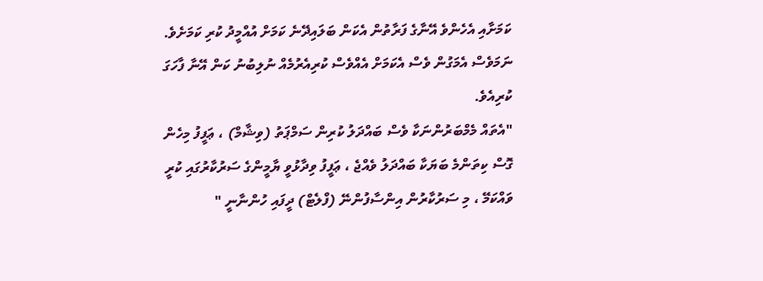ކަމަށާއި އެހެންވެ އޭނާގެ ފަރާތުން އެކަން ބަލައިދޭނެ ކަމަށް އުއްމީދު ކުރި ކަމަށެވެ. ނަމަވެސް އެމަގުން ވެސް އެކަމަށް އެއްވެސް ކުރިއެރުމެއް ނުލިބުނު ކަން އޭނާ ފާހަގަ ކުރިއެވެ.
"އެތައް މެމްބަރުންނަކާ ވެސް ބައްދަލު ކުރިން ސަމްޕަތު (ވިޝާމް) ، ޢަފީފު މިހެން ގޮސް ކިތަންމެ ބަޔަކާ ބައްދަލު ވެއްޖެ ، ޢަފީފު ވިދާޅުވީ ޔާމީންގެ ސަރުކާރުގައި ކުރީ ވައްކަމޭ ، މި ސަރުކާރުން އިންސާފުންނޭ (ފްލެޓް) ދީފައި ހުންނާނީ "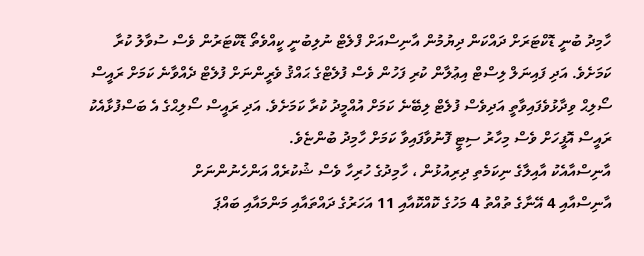ހާމިދު ބުނީ ޑޮކްޓަރަށް ދައްކަން ދިޔުމުން އާނިސްއަށް ފްލެޓް ނުލިބުނީ ކީއްވެތޯ ޑޮކްޓަރުން ވެސް ސުވާލު ކުރާ ކަމަށެވެ. އަދި ފައިނަލް ލިސްޓް އިޢުލާން ކުރި ފަހުން ވެސް ފުލެޓްގެ ޙައްޤު ވެރީންނަށް ފުލެޓް ދެއްވާނެ ކަމަށް ރައީސް ސޯލިޙް ވިދާޅުވެފައިވާތީ އަދިވެސް ފުލެޓް ލިބޭނެ ކަމަށް އުއްމީދު ކުރާ ކަމަށެވެ. އަދި ރައީސް ސޯލިޙްގެ އެ ބަސްފުޅާއެކު ރައީސް އޮފީހަށް ވެސް މިހާރު ސިޓީ ފޮނުވާފައިވާ ކަމަށް ހާމިދު ބުންޏެވެ.
އާނިސްއާއެކު އާއިލާގެ ނިކަމެތި ދިރިއުޅުން ، ހާމިދުގެ ހުރިހާ ވެސް ޝުކުރެއް އަންހެނުންނަށް
އާނިސްއާއި 4 އޭނާގެ ތުއްތު 4 މަހުގެ ކޮއްކޮއާއި 11 އަހަރުގެ ދައްތައާއި މަންމައާއި ބައްޕަ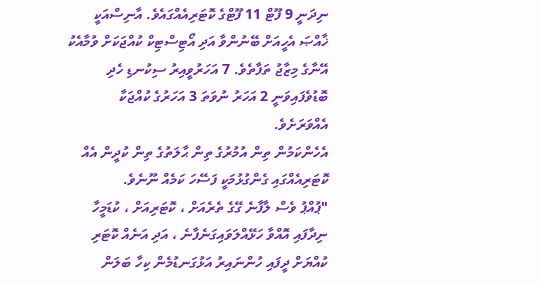ނިދަނީ 9 ފޫޓް 11 ފޫޓްގެ ކޮޓަރިއެއްގައެވެ. އާނިސްއަކީ ޚާއްޞަ އެހީއަށް ބޭނުންވާ އަދި އޯޓިސްޓިކް ކުއްޖަކަށް ވުމާއެކު އޭނާގެ މިޒާޖު ތަފާތެވެ. 7 އަހަރުވީއިރު ސިކުނޑި ހެދި ބޮޑުވެފައިވަނީ 2 އަހަރު ނުވަތަ 3 އަހަރުގެ ކުއްޖަކާ އެއްވަރަށެވެ.
އެހެންކަމުން ތިން އުމުރުގެ ތިން ޙާލަތުގެ ތިން ކުދީން އެއް ކޮޓަރިއެއްގައި ގެންގުޅުމަކީ ފަސޭހަ ކަމެއް ނޫނެވެ.
"ޕުއްޕު ވެސް ލާފާނެ ގޭގެ ތެރެއަށް ، ކޮޓަރިއަށް ، ކުޑަމީހާ ނިދާފައި އޮއްވާ ހަޅޭއްލަވައިގަނެފާނެ ، އަދި އަނެއް ކޮޓަރި ކުއްޔަށް ދީފައި ހުންނައިރު އަޅުގަނޑުމެން ކިހާ ބަލަން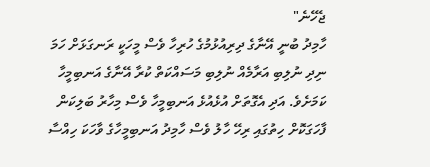ޖެހޭނެ"
ހާމިދު ބުނީ އޭނާގެ ދިރިއުޅުމުގެ ހުރިހާ ވެސް މީހަކީ ރަނގަޅަށް ހަމަ ނިދި ނުލިބި އަރާމެއް ނުލިބި މަސައްކަތް ކުރާ އޭނާގެ އަނބިމީހާ ކަމަށެވެ. އަދި އެގޮތަށް އުޅެއުޅެ އަނބިމީހާ ވެސް މިހާރު ބަލިކަން ފާހަގަކޮށް ހިތުގައި ރިހޭ ހާލު ވެސް ހާމިދު އަނބިމީހާގެ ވާހަކަ ހިއްސާ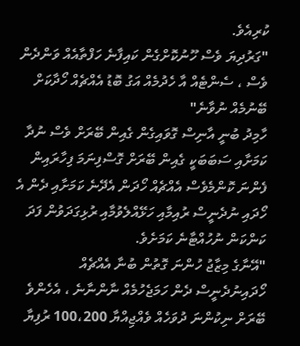ކުރިއެވެ.
"ގަރުދިޔަ ވެސް ހޫނުކޮށްގެން ކައިފާނެ ހަފްތާއެއް ވަންދެން ވެސް ، ސެންޓެއް އާ ހެދުމެއް އަގު ބޮޑު އެއްޗެއް ހޯދާކަށް ބޭނުމެއް ނުވާނެ"
ހާމިދު ބުނީ އާނިސް ގޮވައިގެން ގެއިން ބޭރަށް ވެސް ނުދާ ކަމަށާއި ސަބަބަކީ ގެއިން ބޭރަށް ގޮސްފިނަމަ ފިހާރައިން ފެންނަ ކޮންމެވެސް އެއްޗެއް ހޯދަން އެދޭނެ ކަމަށާއި ދެން އެ ހޯދައި ނުދެނީސް ރުއިމާއި ހަޅޭއްލެވުމާއި ރުޅިގަދަވުން ފަދަ ކަންކަން ނުހުއްޓާނެ ކަމަށެވެ.
"އޭނާގެ މިޒާޖު ހުންނަ ގޮތުން ބުނާ އެއްޗެއް ހޯދައިނުދެނީސް ދެން ހަމަޖެހުމެއް ނާންނާނެ ، އެހެންވެ ބޭރަށް ނިކުންނަ ދުވަހެއް ވެއްޖިއްޔާ 100،200 ރުފިޔާ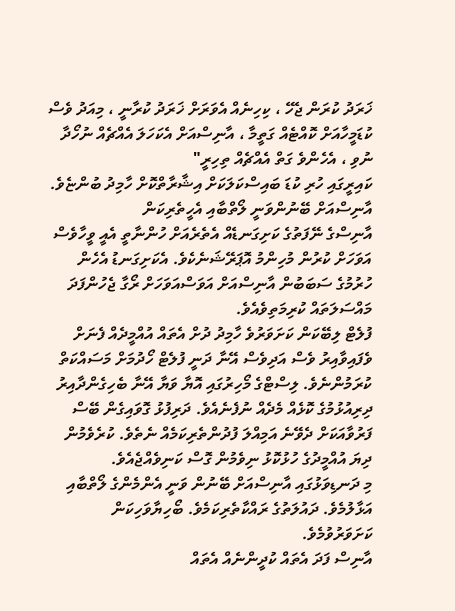ޚަރަދު ކުރަން ޖެހޭ ، ކިހިނެއް އެވަރަށް ޚަރަދު ކުރާނީ ، މިއަދު ވެސް ކުޑަމީހާއަށް ކޮއްޓެއް ގަތީމާ ، އާނިސްއަށް އެކަހަލަ އެއްޗެއް ނުހޯދާ ނުވި ، އެހެންވެ ގަތް އެއްޗެއް ތިހިރީ"
ކައިރީގައި ހުރި ކުޑަ ބައިސްކަލަކަށް އިޝާރާތްކޮށް ހާމިދު ބުންޏެވެ.
އާނިސްއަށް ބޭނުންވަނީ ލޯތްބާއި އެހީތެރިކަން
އާނިސްގެ ނޭފަތުގެ ކަށިގަނޑެއް އެތެރެއަށް ހުންނާތީ އެއީ ވީހާވެސް އަވަހަށް ކުރުން މުހިންމު އޮޕަރޭޝަނެކެވެ. އެކަށިގަނޑު އެހެން ހުރުމުގެ ސަބަބުން އާނިސްއަށް އަވަސްއަވަހަށް ރޯގާ ޖެހުންފަދަ މައްސަލަތައް ކުރިމަތިވެއެވެ.
ފުލެޓް ލިބޭކަން ކަށަވަރުވެ ހާމިދު ދުށް އެތައް އުއްމީދެއް ފެނަށް ވެފައިވާއިރު ވެސް އަދިވެސް އޭނާ ދަނީ ފުލެޓް ހޯދުމަށް މަސައްކަތް ކުރަމުންނެވެ. ލިސްޓްގެ މޯހިރުގައި އޮޔާ ވަޔާ އޭނާ ބެހިގެންދާއިރު ދިރިއުޅުމުގެ ކޮޅެއް މެދެއް ނުފެނެއެވެ. ދަރިފުޅު ގޮވައިގެން ބޭސް ފަރުވާއަކަށް ދެވޭނެ އަމިއްލަ ފުދުންތެރިކަމެއް ނެތެވެ. ކުރެވެމުން ދިޔަ އުއްމީދުގެ ހުޅުކޮޅު ނިވެމުން ގޮސް ކަނިވެއްޖެއެވެ.
މި ދަނޑިވަޅުގައި އާނިސްއަށް ބޭނުން ވަނީ އެންމެންގެ ލޯތްބާއި އަޅާލުމެވެ. ދައުލަތުގެ ރައްކާތެރިކަމެވެ. ބޯހިޔާވަހިކަން ކަށަވަރުވުމެވެ.
އާނިސް ފަދަ އެތައް ކުދީންނެއް އެތައް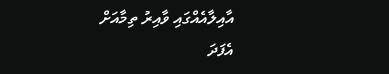އާއިލާއެއްގައި ވާއިރު ތިމާއަށް އެފަދަ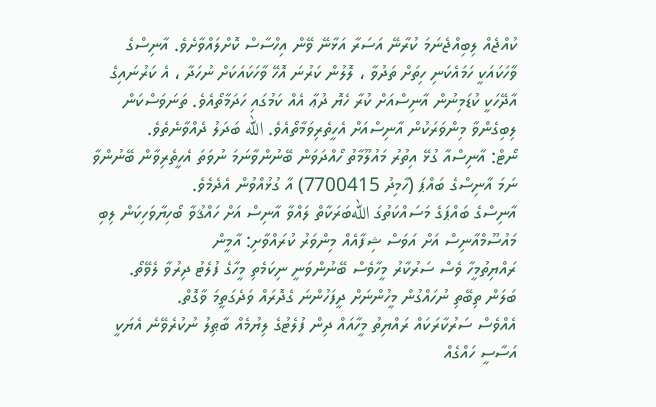ކުއްޖެއް ލިބިއްޖެނަމަ ކުރާނޭ އަސަރާ އަޅާނޭ ވޭން އިހްސާސް ކޮށްލައްވާށެވެ. އާނިސްގެ ވާހަކައަކީ ހަމައެކަނި ހިތަށް ތަދުވާ ، ލޮލުން ކަރުނަ އޮހޭ ވާހަކައަކަށް ނުހަދާ ، އެ ކަރުނައިގެ އާދޭހަކީ ކުޑަމިނުން އާނިސްއަށް ކުރާ ހެޔޮ ދުޢާ އެއް ކަމުގައި ހަދަމާތޯއެވެ. ތަނަވަސްކަން ލިބިގެންވާ މިންވަރަކުން އާނިސްއަށް އެހީތެރިވަމާތޯއެވެ. الله ބަދަލު ދެއްވާނެތެވެ.
ނޯޓް: އާނިސްއާ ގުޅޭ އިތުރު މައުލޫމާތު ހޯއްދަވަން ބޭނުންވާނަމަ ނުވަތަ އެހީތެރިވާން ބޭނުންވާ ނަމަ އާނިސްގެ ބައްޕަ (ހާމިދު 7700415) އާ ގުޅުއްވުން އެދެމެވެ.
އާނިސްގެ ބައްޕަގެ މަސައްކަތުގަ اللهބަރަކާތް ލައްވާ އާނިސް އަށް ހައްޤުވާ ބޯހިޔާވަހިކަން ލިބި މައުސޫމްއާނިސް އަށް އަވަސް ޝިފާއެއް މިންވަރު ކުރައްވާށި: އާމީން
ރައްޔިތުމީހާ ވެސް ސަރުކާރު މީހާވެސް ބޭނުންވަނީ ނިކަމެތި މީހާގެ ފުލެޓު ދިރުވާ ލެވޭތޯ.
ބަލަން ތިބޭތި ނުހައްގުން މީހުންނަށް ދީފަހުންނަ ގެދޮރައް ވަދެގަތީމަ ވާގޮތް.
އެއްވެސް ސަރުކާރަކައް ރައްޔިތު މީހާއައް ދިން ފުލެޓުގެ ލިޔުމެއް ބާޠިލު ނުކުރެވޭނެ އެޔަކީ އަސާސީ ހައްގެއް